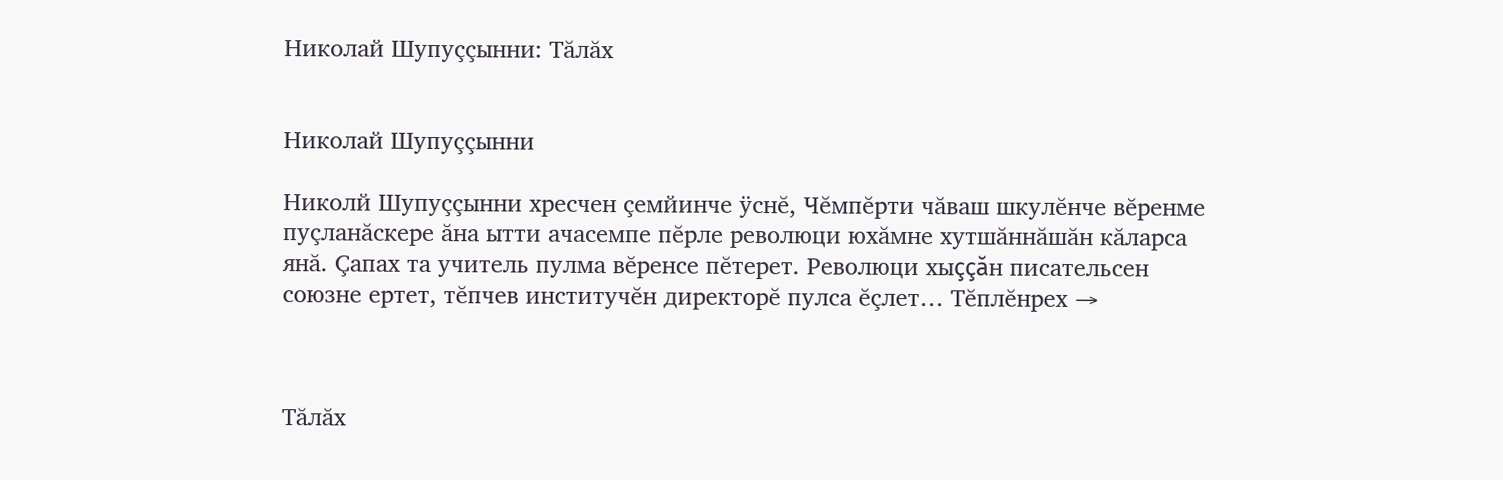Николай Шупуççынни: Тăлăх


Николай Шупуççынни

Николй Шупуççынни хресчен çемйинче ÿснĕ, Чĕмпĕрти чăваш шкулĕнче вĕренме пуçланăскере ăна ытти ачасемпе пĕрле революци юхăмне хутшăннăшăн кăларса янă. Çапах та учитель пулма вĕренсе пĕтерет. Революци хыççăн писательсен союзне ертет, тĕпчев институчĕн директорĕ пулса ĕçлет… Тĕплĕнрех →



Тăлăх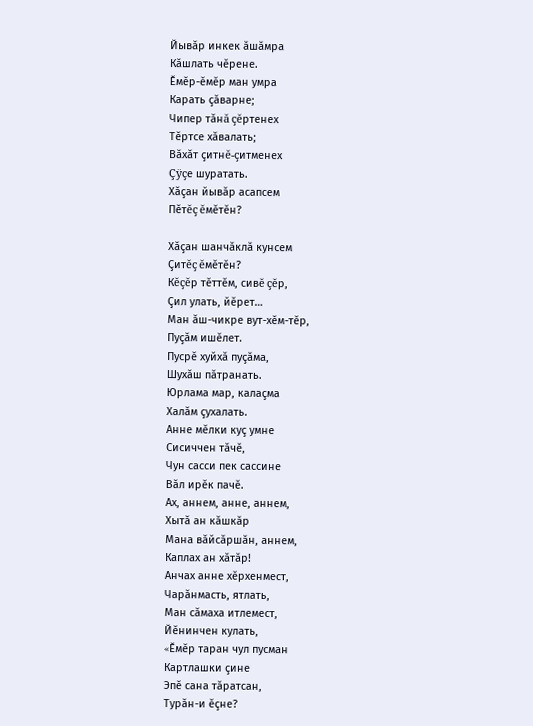Йывăр инкек ăшăмра
Кăшлать чĕрене.
Ĕмĕр-ĕмĕр ман умра
Карать çăварне;
Чипер тăнă çĕртенех
Тĕртсе хăвалать;
Вăхăт çитнĕ-çитменех
Çÿçе шуратать.
Хăçан йывăр асапсем
Пĕтĕç ĕмĕтĕн?

Хăçан шанчăклă кунсем
Çитĕç ĕмĕтĕн?
Кĕçĕр тĕттĕм, сивĕ çĕр,
Çил улать, йĕрет…
Ман ăш-чикре вут-хĕм-тĕр,
Пуçăм ишĕлет.
Пусрĕ хуйхă пуçăма,
Шухăш пăтранать.
Юрлама мар, калаçма
Халăм çухалать.
Анне мĕлки куç умне
Сисиччен тăчĕ,
Чун сасси пек сассине
Вăл ирĕк пачĕ.
Ах, аннем, анне, аннем,
Хытă ан кăшкăр
Мана вăйсăршăн, аннем,
Каплах ан хăтăр!
Анчах анне хĕрхенмест,
Чарăнмасть, ятлать,
Ман сăмаха итлемест,
Йĕнинчен кулать,
«Ĕмĕр таран чул пусман
Картлашки çине
Эпĕ сана тăратсан,
Турăн-и ĕçне?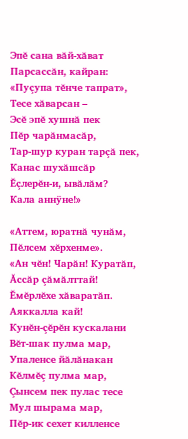Эпĕ сана вăй-хăват
Парсассăн, кайран:
«Пуçупа тĕнче тапрат»,
Тесе хăварсан –
Эсĕ эпĕ хушнă пек
Пĕр чарăнмасăр,
Тар-шур куран тарçă пек,
Канас шухăшсăр
Ĕçлерĕн-и, ывăлăм?
Кала аннÿне!»

«Аттем, юратнă чунăм,
Пĕлсем хĕрхенме».
«Ан чĕн! Чарăн! Куратăп,
Ăссăр çăмăлттай!
Ĕмĕрлĕхе хăваратăп.
Аяккалла кай!
Кунĕн-çĕрĕн кускалани
Вĕт-шак пулма мар,
Упаленсе йăлăнакан
Кĕлмĕç пулма мар,
Çынсем пек пулас тесе
Мул шырама мар,
Пĕр-ик сехет килленсе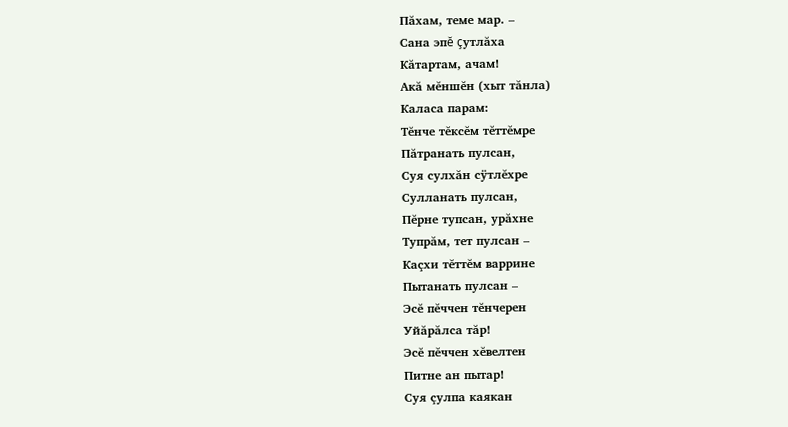Пăхам, теме мар. –
Сана эпĕ çутлăха
Кăтартам, ачам!
Акă мĕншĕн (хыт тăнла)
Каласа парам:
Тĕнче тĕксĕм тĕттĕмре
Пăтранать пулсан,
Суя сулхăн сÿтлĕхре
Сулланать пулсан,
Пĕрне тупсан, урăхне
Тупрăм, тет пулсан –
Каçхи тĕттĕм варрине
Пытанать пулсан –
Эсĕ пĕччен тĕнчерен
Уйăрăлса тăр!
Эсĕ пĕччен хĕвелтен
Питне ан пытар!
Суя çулпа каякан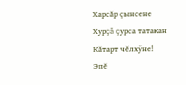Харсăр çынсене
Хурçă çурса татакан
Кăтарт чĕлхÿне!
Эпĕ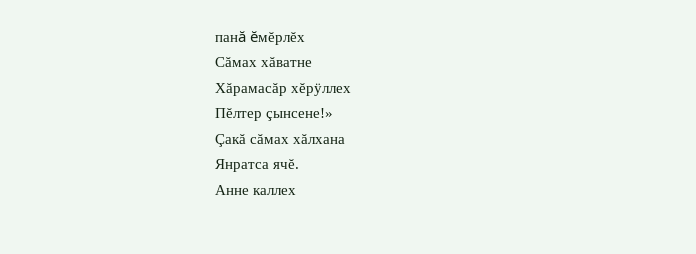панă ĕмĕрлĕх
Сăмах хăватне
Хăрамасăр хĕрÿллех
Пĕлтер çынсене!»
Çакă сăмах хăлхана
Янратса ячĕ.
Анне каллех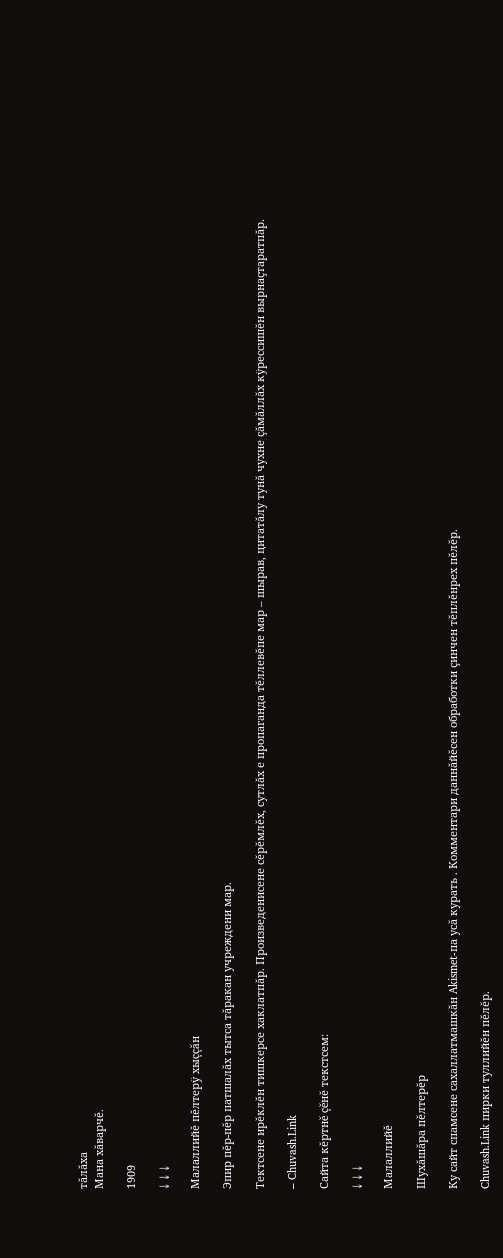тăлăха
Мана хăварчĕ.

1909

↓ ↓ ↓

Малаллийĕ пĕлтерÿ хыççăн

Эпир пĕр-пĕр патшалăх тытса тăракан учреждени мар.

Тектсене ирĕклĕн тишкерсе хаклатпăр. Произведенисене сĕрĕмлĕх, сутлăх е пропаганда тĕллевĕпе мар – шырав, цитатăлу тунă чухне çăмăллăх кÿрессишĕн вырнаçтаратпăр.

– Chuvash.Link

Сайта кĕртнĕ çĕнĕ текстсем:

↓ ↓ ↓

Малаллийĕ

Шухăшăра пĕлтерĕр

Ку сайт спамсене сахаллатмашкăн Akismet-па усă курать . Комментари даннăйĕсен обработки çинчен тĕплĕнрех пĕлĕр.

Chuvash.Link пирки туллийĕн пĕлĕр.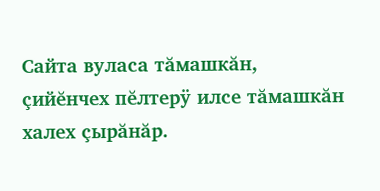Сайта вуласа тăмашкăн, çийĕнчех пĕлтерÿ илсе тăмашкăн халех çырăнăр.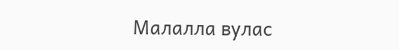Малалла вулас